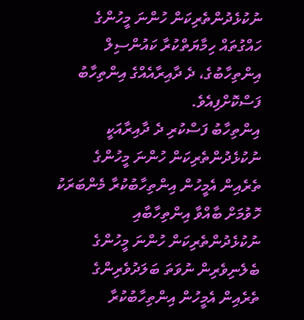ނުކުޅެދުންތެރިކަން ހުންނަ މީހުންގެ ހައްގުތައް ހިމާޔަތްކުރާ ކައުންސިލް އިންތިހާބުގެ، ދެ ދާއިރާއެއްގެ އިންތިހާބު ފަސްކޮށްފިއެވެ.
އިންތިހާބު ފަސްކުރި ދެ ދާއިރާއަކީ ނުކުޅެދުންތެރިކަން ހުންނަ މީހުންގެ ތެރެއިން އެމީހުން އިންތިހާބުކުރާ މެންބަރަކު ހޮވުމަށް ބާއްވާ އިންތިހާބާއި ނުކުޅެދުންތެރިކަން ހުންނަ މީހުންގެ ބެލެނިވެރިން ނުވަތަ ބަލަދުވެރިންގެ ތެރެއިން އެމީހުން އިންތިހާބުކުރާ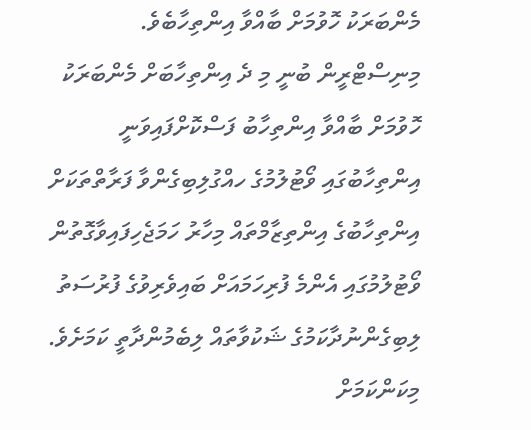މެންބަރަކު ހޮވުމަށް ބާއްވާ އިންތިހާބެވެ.
މިނިސްޓްރީން ބުނީ މި ދެ އިންތިހާބަށް މެންބަރަކު ހޮވުމަށް ބާއްވާ އިންތިހާބު ފަސްކޮށްފައިވަނީ އިންތިހާބުގައި ވޯޓުލުމުގެ ހއްގުލިބިގެންވާ ފަރާތްތަކަށް އިންތިހާބުގެ އިންތިޒާމްތައް މިހާރު ހަމަޖެހިފައިވާގޮތުން ވޯޓުލުމުގައި އެންމެ ފުރިހަމައަށް ބައިވެރިވުގެ ފުރުސަތު ލިބިގެންނުދާކަމުގެ ޝަކުވާތައް ލިބެމުންދާތީ ކަމަށެވެ.
މިކަންކަމަށް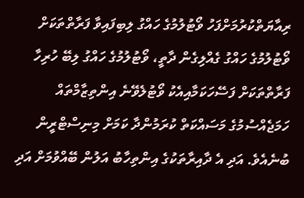ރިއާޔަތްކުރުމަށްފަހު ވޯޓުލުމުގެ ހައްގު ލިބިފައިވާ ފަރާތްތަކަށް ވޯޓުލުމުގެ ހައްގު ގެއްލިގެން ދާތީ، ވޯޓުލުމުގެ ހައްގު ލިބޭ ހުރިހާ ފަރާތްތަކަށް ފަސޭހަކަމާއިއެކު ވޯޓުލެވޭނެ އިންތިޒާމްތައް ހަމަޖެއްސުމުގެ މަސައްކަތް ކުރަމުންދާ ކަމަށް މިނިސްޓްރީން ބުނެއެވެ. އަދި އެ ދާއިރާތަކުގެ އިންތިހާބު އަލުން ބޭއްވުމަށް އަދި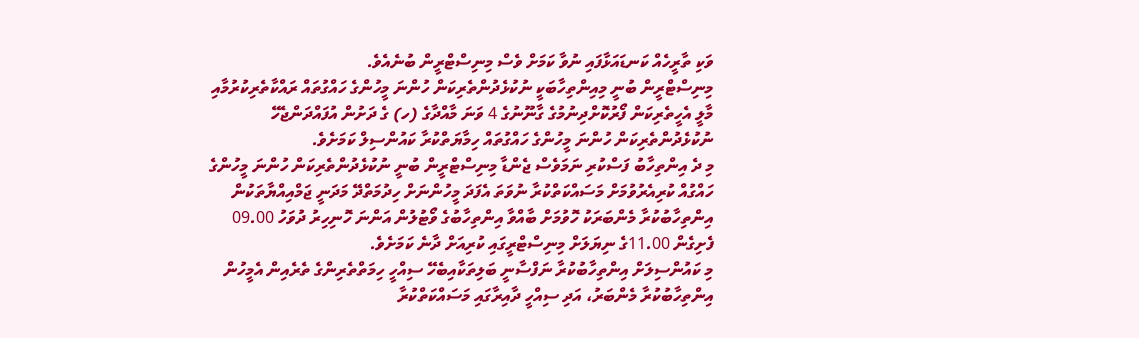ވަކި ތާރީހެއް ކަނޑައަޅާފައި ނުވާ ކަމަށް ވެސް މިނިސްޓްރީން ބުނެއެވެ.
މިނިސްޓްރީން ބުނީ މިއިންތިހާބަކީ ނުކުޅެދުންތެރިކަން ހުންނަ މީހުންގެ ހައްގުތައް ރައްކާތެރިކުރުމާއި މާލީ އެހީތެރިކަން ފޯރުކޮށްދިނުމުގެ ގާނޫނުގެ 4 ވަނަ މާއްދާގެ (ހ) ގެ ދަށުން އުފައްދަންޖެހޭ ނުކުޅެދުންތެރިކަން ހުންނަ މީހުންގެ ހައްގުތައް ހިމާޔަތްކުރާ ކައުންސިލް ކަމަށެވެ.
މި ދެ އިންތިހާބު ފަސްކުރި ނަމަވެސް ޖެންޑާ މިނިސްޓްރީން ބުނީ ނުކުޅެދުންތެރިކަން ހުންނަ މީހުންގެ ހައްގުއް ކުރިއެރުވުމަށް މަސައްކަތްކުރާ ނުވަތަ އެފަދަ މީހުންނަށް ހިދުމަތްދޭ މަދަނީ ޖަމްއިއްޔާތަކުން އިންތިހާބުކުރާ މެންބަރަކު ހޮވުމަށް ބާއްވާ އިންތިހާބުގެ ވޯޓުލުން އަންނަ ހޮނިހިރު ދުވަހު 09.00 ފެށިގެން 11.00ގެ ނިޔަލަށް މިނިސްޓްރީގައި ކުރިއަށް ދާނެ ކަމަށެވެ.
މި ކައުންސިލަށް އިންތިހާބުކުރާ ނަފްސާނީ ބަލިތަކާއިބެހޭ ސިއްހީ ހިމަތްތެރިންގެ ތެރެއިން އެމީހުން އިންތިހާބުކުރާ މެންބަރު، އަދި ސިއްހީ ދާއިރާގައި މަސައްކަތްކުރާ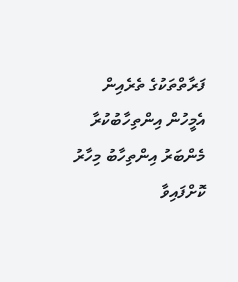ފަރާތްތަކުގެ ތެރެއިން އެމީހުން އިންތިހާބުކުރާ މެންބަރު އިންތިހާބު މިހާރު ކޮށްފައިވާ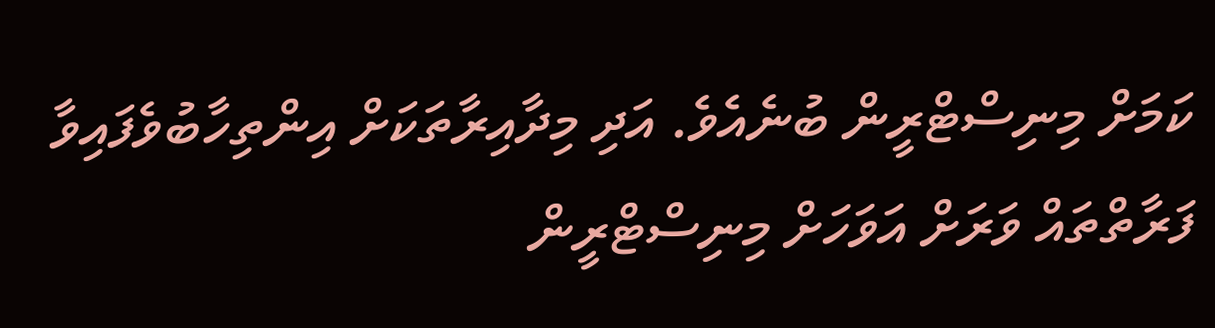ކަމަށް މިނިސްޓްރީން ބުނެއެވެ. އަދި މިދާއިރާތަކަށް އިންތިހާބުވެފައިވާ ފަރާތްތައް ވަރަށް އަވަހަށް މިނިސްޓްރީން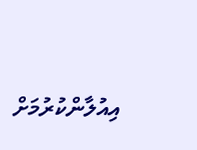އިއުލާންކުރުމަށް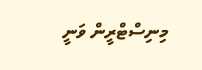މިނިސްޓްރީން ވަނީ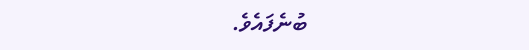ބުނެފައެވެ.